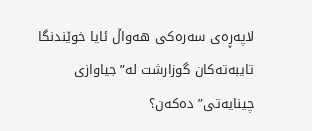لاپەڕەی سەرەکی هەواڵ ئایا خوێندنگا تایبەتەکان گوزارشت لە”جیاوازی چینایەتی” دەکەن؟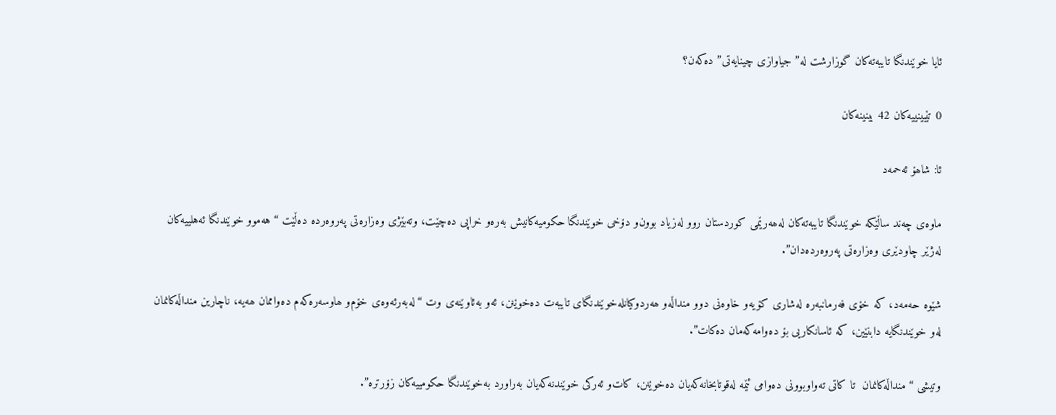ئایا خوێندنگا تایبەتەکان گوزارشت لە”جیاوازی چینایەتی” دەکەن؟

0 تێبینییەکان 42 بینینەکان

ئا: شاھۆ ئەحمەد

ماوەی چەند ساڵێکە خوێندنگا تایبەتەکان لەھەرێمی کوردستان روو لەزیاد بوون‌و دۆخی خوێندنگا حکومیەکانیش بەرەو خراپی دەچێت، وتەبێژی وەزارەتی پەروەردە دەڵێت “هەموو خوێندنگا ئەهلییەکان لەژێر چاودێری وەزارەتی پەروەردەدان”.

شێوە حەمەد، کە خۆی فەرمانبەرە لەشاری کۆیەو خاوەنی دوو منداڵەو ھەردوکیانلەخوێندنگای تایبەت دەخوێنن، ئەو بەئاوێنەی وت “لەبەرئەوەی خۆم‌و ھاوسەرەکەم دەواممان ھەیە، ناچارین منداڵەکانمان لەو خوێندنگایە دابنێین، کە ئاسانکاریی بۆ دەوامەکەمان دەکات”.

وتیشی “منداڵەکانمان  تا کاتی تەواوبوونی دەوامی ئێمە لەقوتابخانەکەیان دەخوێنن، کات‌و ئەرکی خوێندنەکەیان بەراورد بەخوێندنگا حکومییەکان زۆرترە”.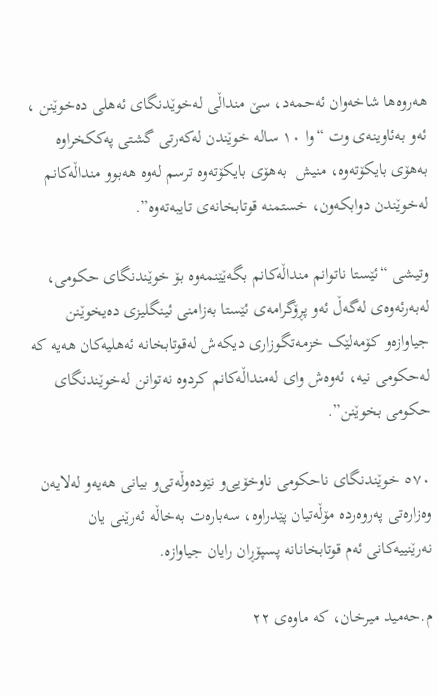ھەروەھا شاخەوان ئەحمەد، سێ منداڵی لەخوێدنگای ئەھلی دەخوێنن ، ئەو بەئاوینەی وت “وا ١٠ سالە خوێندن لەکەرتی گشتی پەککخراوە بەھۆی بایکۆتەوە، منیش  بەھۆی بایکۆتەوە ترسم لەوە ھەبوو منداڵەکانم لەخوێندن دوابکەون، خستمنە قوتابخانەی تایبەتەوە”.

وتیشی “ئێستا ناتوانم منداڵەکانم بگەێێنمەوە بۆ خوێندنگای حکومی، لەبەرئەوەی لەگەڵ ئەو پڕۆگرامەی ئێستا بەزامنی ئینگلیزی دەیخوێنن جیاوازەو کۆمەلێک خزمەتگوزاری دیکەش لەقوتابخانە ئەھلیەکان ھەیە کە لەحکومی نیە، ئەوەش وای لەمنداڵەکانم کردوە نەتوانن لەخوێندنگای حکومی بخوێنن”.

٥۷٠ خوێندنگای ناحکومی ناوخۆیی‌و نێودەوڵەتی‌و بیانی ھەیەو لەلایەن وەزارەتی پەروەردە مۆڵەتیان پێدراوە، سەبارەت بەخاڵە ئەرێنی یان نەرێنییەکانی ئەم قوتابخانانە پسپۆڕان رایان جیاوازە.

م.حەمید میرخان، کە ماوەی ۲۲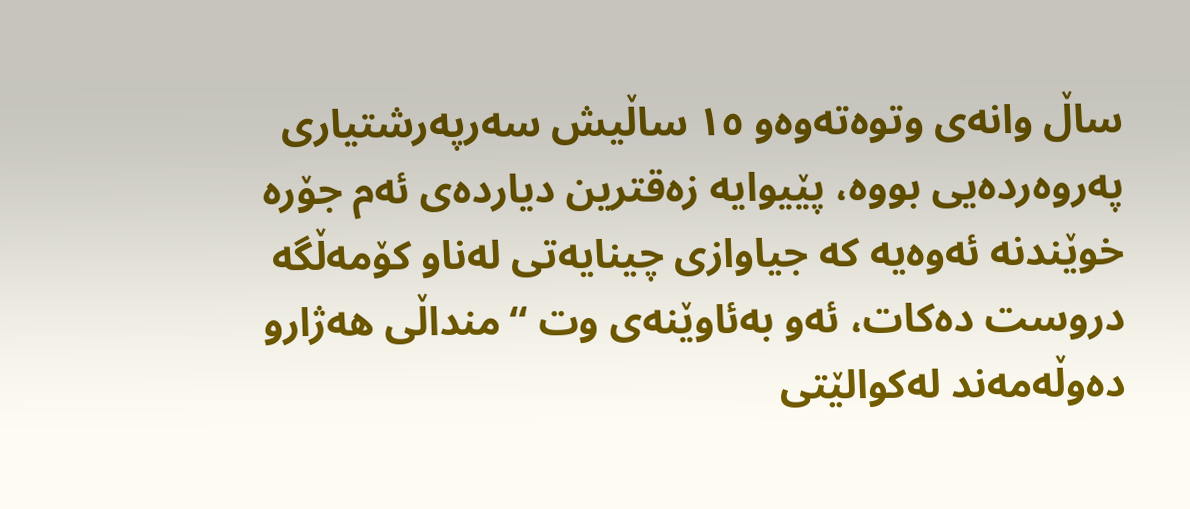ساڵ وانەی وتوەتەوەو ۱٥ ساڵیش سەرپەرشتیاری پەروەردەیی بووە، پێیوایە زەقترین دیاردەی ئەم جۆرە خوێندنە ئەوەیە کە جیاوازی چینایەتی لەناو کۆمەڵگە دروست دەکات، ئەو بەئاوێنەی وت “منداڵی ھەژارو دەوڵەمەند لەکوالێتی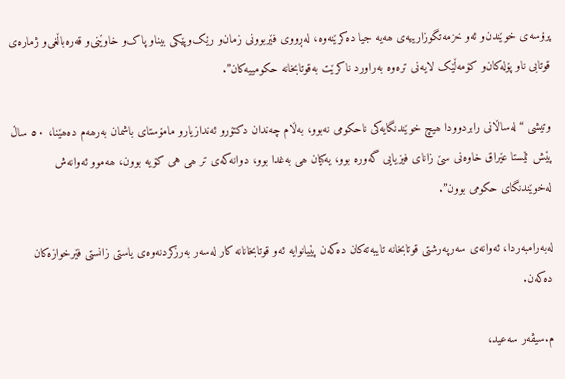پرۆسەی خوێندن‌و ئەو خزمەتگوزارییەی ھەیە جیا دەکرێنەوە، لەڕووی فێربوونی زمان‌و رێک‌وپێکی بیناو پاک‌و خاوێنی‌و قەرەباڵغی‌و ژمارەی قوتابی ناو پۆلەکان‌و کۆمەڵێک لایەنی ترەوە بەراورد ناکرێت بەقوتابخانە حکومییەکان”.

وتیشی “لەساڵانی رابردوودا ھیچ خوێندنگایەکی ناحکومی نەبوو، بەڵام چەندان دکتۆرو ئەندازیارو مامۆستای باشمان بەرھەم دەھێنا، ٥٠ ساڵ پێش ئێستا عێراق خاوەنی سێ زانای فیزیایی گەورە بوو، یەکیان ھی بەغدا بوو، دوانەکەی تر ھی هی کۆیە بوون، ھەموو ئەوانەش لەخوێندنگای حکومی بوون”.

لەبەرامبەردا، ئەوانەی سەرپەرشتی قوتابخانە تایبەتەکان دەکەن پێیانوایە ئەو قوتابخانانە کار لەسەر بەرزکردنەوەی یاستی زانستی فێرخوازەکان دەکەن.

م.سیڤەر سەعید،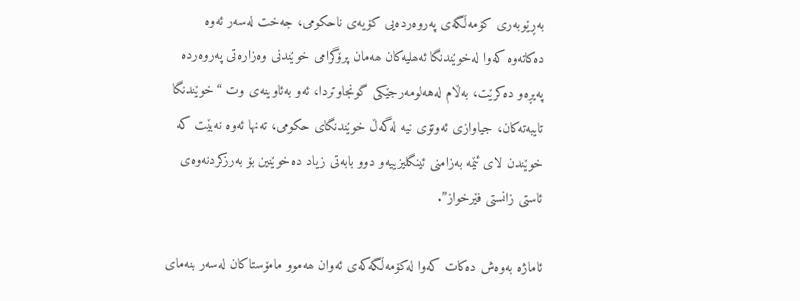بەڕێوبەری کۆمەڵگەی پەروەردەیی کۆیەی ناحکومی، جەخت لەسەر ئەوە دەکاتەوە کەوا لەخوێندنگا ئەھلیەکان ھەمان پرۆگرامی خوێندنی وەزارەتی پەروەردە پەیڕەو دەکرێت، بەڵام لەهەلومەرجێکی گونجاوتردا، ئەو بەئاوینەی وت “خوێندنگا تایبەتەکان، جیاوازی ئەوتۆی نیە لەگەڵ خوێندنگای حکومی، تەنها ئەوە نەبێت کە خوێندن لای ئێمە بەزامنی ئینگلیزییەو دوو بابەتی زیاد دەخوێنین بۆ بەرزکردنەوەی ئاستی زانستی فێرخواز”.

ئاماژە بەوەش دەکات کەوا لەکۆمەڵگەکەی ئەوان ھەموو مامۆستاکان لەسەر بنەمای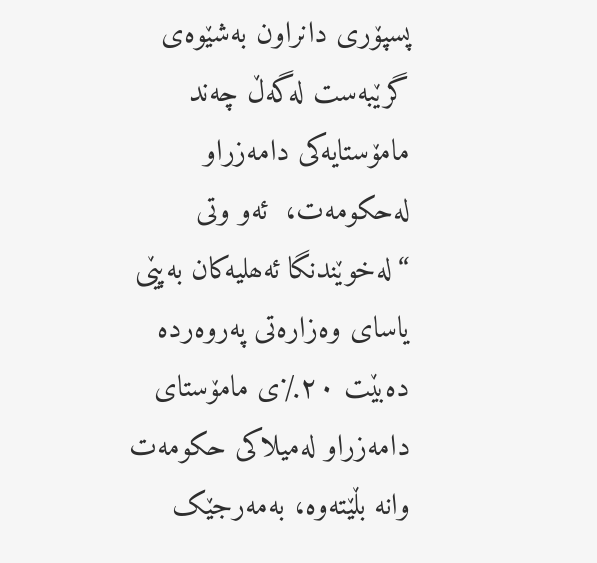پسپۆری دانراون بەشێوەی گرێبەست لەگەڵ چەند مامۆستایەکی دامەزراو لەحکومەت،  ئەو وتی “لەخوێندنگا ئەھلیەکان بەپێی یاسای وەزارەتی پەروەردە دەبێت ٢٠٪ی مامۆستای دامەزراو لەمیلاکی حکومەت وانە بڵێتەوە، بەمەرجێک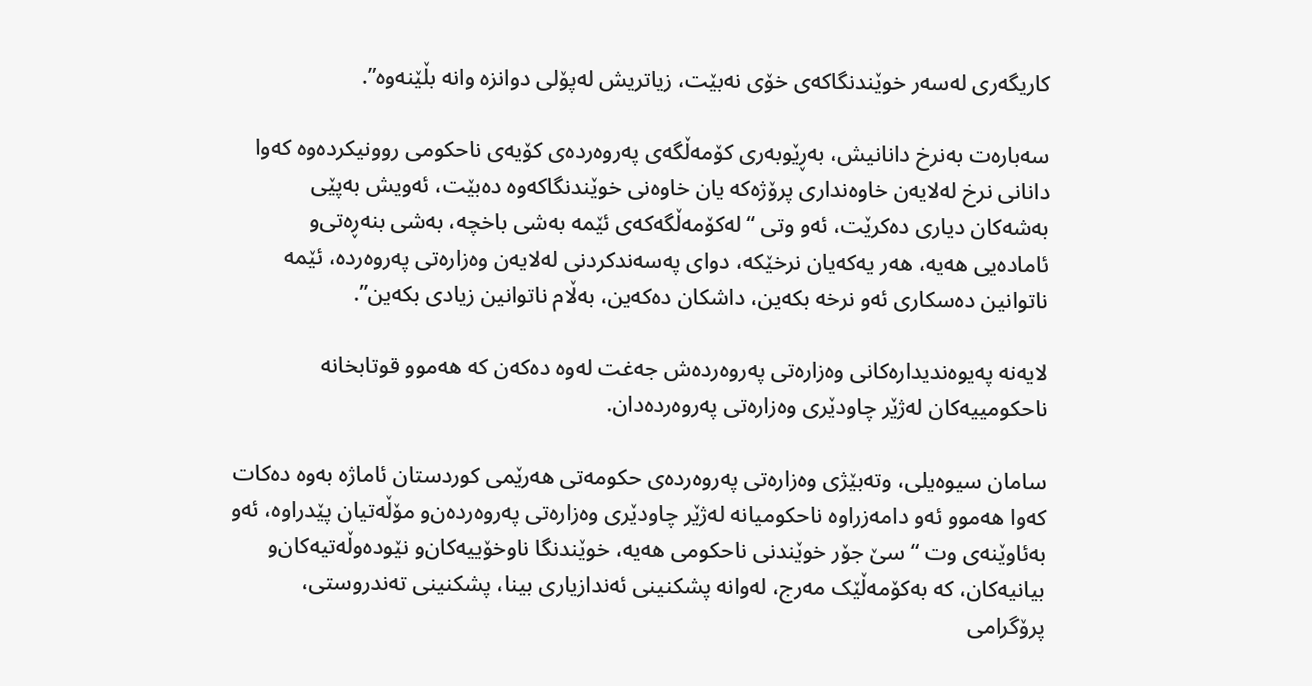کاریگەری لەسەر خوێندنگاکەی خۆی نەبێت، زیاتریش لەپۆلی دوانزە وانە بڵێنەوە”.

سەبارەت بەنرخ دانانیش، بەڕێوبەری کۆمەڵگەی پەروەردەی کۆیەی ناحکومی روونیکردەوە کەوا دانانی نرخ لەلایەن خاوەنداری پرۆژەکە یان خاوەنی خوێندنگاکەوە دەبێت، ئەویش بەپێی بەشەکان دیاری دەکرێت، ئەو وتی “لەکۆمەڵگەکەی ئێمە بەشی باخچە، بەشی بنەڕەتی‌و ئامادەیی ھەیە، ھەر یەکەیان نرخێکە، دوای پەسەندکردنی لەلایەن وەزارەتی پەروەردە، ئێمە ناتوانین دەسکاری ئەو نرخە بکەین، داشکان دەکەین، بەڵام ناتوانین زیادی بکەین”.

لایەنە پەیوەندیدارەکانی وەزارەتی پەروەردەش جەغت لەوە دەکەن کە هەموو قوتابخانە ناحکومییەکان لەژێر چاودێری وەزارەتی پەروەردەدان.

سامان سیوەیلی، وتەبێژی وەزارەتی پەروەردەی حکومەتی ھەرێمی کوردستان ئاماژە بەوە دەکات کەوا ھەموو ئەو دامەزراوە ناحکومیانە لەژێر چاودێری وەزارەتی پەروەردەن‌و مۆڵەتیان پێدراوە، ئەو بەئاوێنەی وت “سێ جۆر خوێندنی ناحکومی ھەیە، خوێندنگا ناوخۆییەکان‌و نێودەوڵەتیەکان‌و بیانیەکان، کە بەکۆمەڵێک مەرج، لەوانە پشکنینی ئەندازیاری بینا، پشکنینی تەندروستی، پرۆگرامی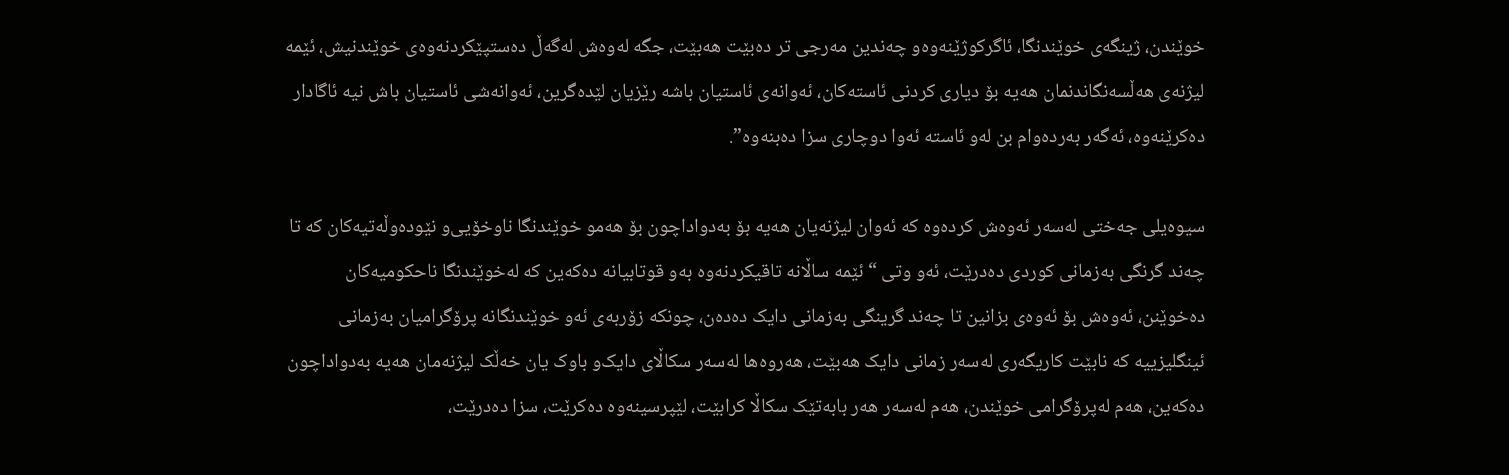خوێندن، ژینگەی خوێندنگا، ئاگرکوژێنەوە‌و چەندین مەرجی تر دەبێت ھەبێت، جگە لەوەش لەگەڵ دەستپێکردنەوەی خوێندنیش، ئێمە لیژنەی ھەڵسەنگاندنمان ھەیە بۆ دیاری کردنی ئاستەکان، ئەوانەی ئاستیان باشە رێزیان لێدەگرین، ئەوانەشی ئاستیان باش نیە ئاگادار دەکرێنەوە، ئەگەر بەردەوام بن لەو ئاستە ئەوا دوچاری سزا دەبنەوە”.

سیوەیلی جەختی لەسەر ئەوەش کردەوە کە ئەوان لیژنەیان ھەیە بۆ بەدواداچون بۆ ھەمو خوێندنگا ناوخۆیی‌و نێودەوڵەتیەکان کە تا چەند گرنگی بەزمانی کوردی دەدرێت، ئەو وتی “ئێمە ساڵانە تاقیکردنەوە بەو قوتابیانە دەکەین کە لەخوێندنگا ناحکومیەکان دەخوێنن، ئەوەش بۆ ئەوەی بزانین تا چەند گرینگی بەزمانی دایک دەدەن، چونکە زۆربەی ئەو خوێندنگانە پرۆگرامیان بەزمانی ئینگلیزییە کە نابێت کاریگەری لەسەر زمانی دایک ھەبێت، ھەروەھا لەسەر سکاڵای دایک‌و باوک یان خەڵک لیژنەمان ھەیە بەدواداچون دەکەین، ھەم لەپرۆگرامی خوێندن، ھەم لەسەر ھەر بابەتێک سکاڵا کرابێت، لێپرسینەوە دەکرێت، سزا دەدرێت،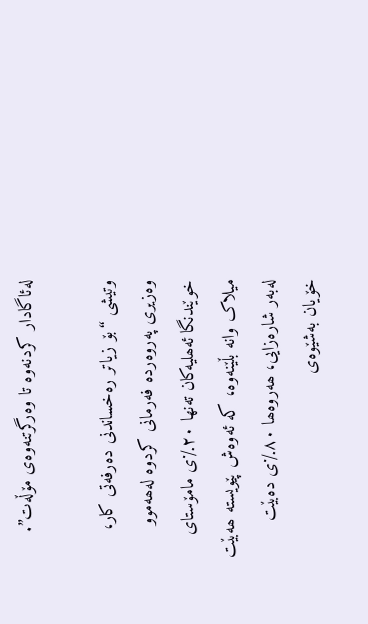لەئاگادار کردنەوە تا وەرگرتنەوەی مۆڵەت”.

وتیشی “بۆ زیاتر رەخساندنی دەرفەتی کار، وەزیری پەروەردە فەرمانی کردوە لەھەموو خوێندنگا ئەھلیەکان تەنھا ٢٠٪ی مامۆستای میلاک وانە بڵێنەوە، کە ئەوەش پێویستە ھەبێت لەبەر شارەزایی، ھەروەھا ٨٠٪ی دەبێت خۆیان بەشێوەی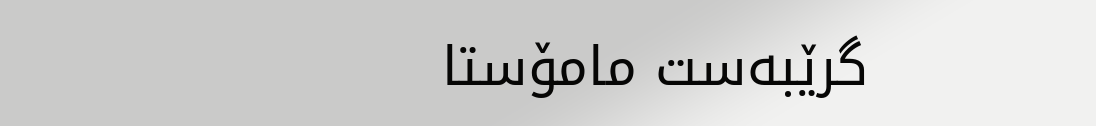گرێبەست مامۆستا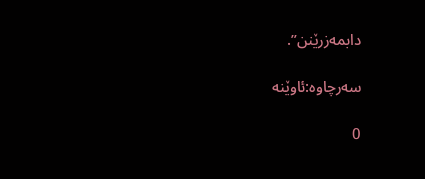دابمەزرێنن”.

سەرچاوە:ئاوێنە

0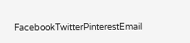FacebookTwitterPinterestEmail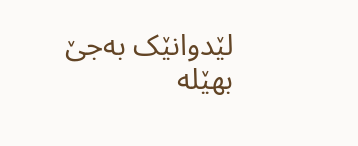لێدوانێک بەجێ بهێلە